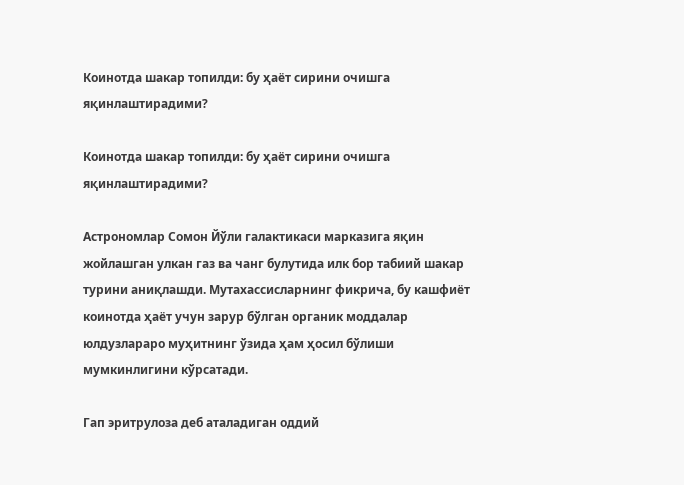Коинотда шакар топилди: бу ҳаёт сирини очишга яқинлаштирадими?

Коинотда шакар топилди: бу ҳаёт сирини очишга яқинлаштирадими?

Астрономлар Сомон Йўли галактикаси марказига яқин жойлашган улкан газ ва чанг булутида илк бор табиий шакар турини аниқлашди. Мутахассисларнинг фикрича, бу кашфиёт коинотда ҳаёт учун зарур бўлган органик моддалар юлдузлараро муҳитнинг ўзида ҳам ҳосил бўлиши мумкинлигини кўрсатади.

Гап эритрулоза деб аталадиган оддий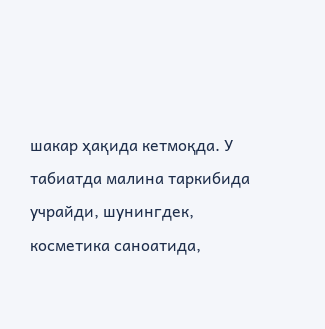шакар ҳақида кетмоқда. У табиатда малина таркибида учрайди, шунингдек, косметика саноатида,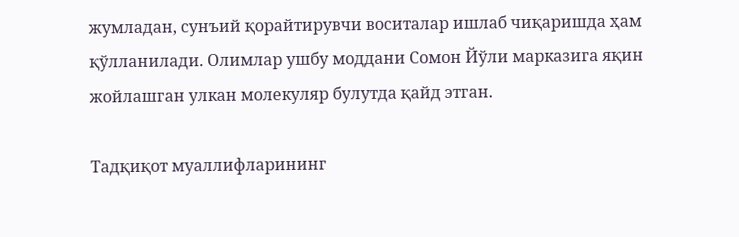жумладан, сунъий қорайтирувчи воситалар ишлаб чиқаришда ҳам қўлланилади. Олимлар ушбу моддани Сомон Йўли марказига яқин жойлашган улкан молекуляр булутда қайд этган.

Тадқиқот муаллифларининг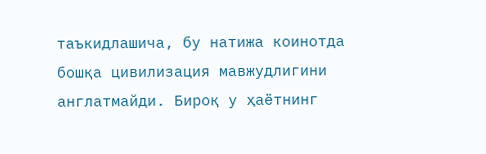таъкидлашича, бу натижа коинотда бошқа цивилизация мавжудлигини англатмайди. Бироқ у ҳаётнинг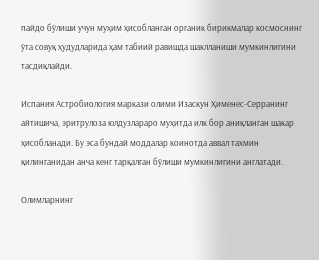пайдо бўлиши учун муҳим ҳисобланган органик бирикмалар космоснинг ўта совуқ ҳудудларида ҳам табиий равишда шаклланиши мумкинлигини тасдиқлайди.

Испания Астробиология маркази олими Изаскун Ҳименес-Серранинг айтишича, эритрулоза юлдузлараро муҳитда илк бор аниқланган шакар ҳисобланади. Бу эса бундай моддалар коинотда аввал тахмин қилинганидан анча кенг тарқалган бўлиши мумкинлигини англатади.

Олимларнинг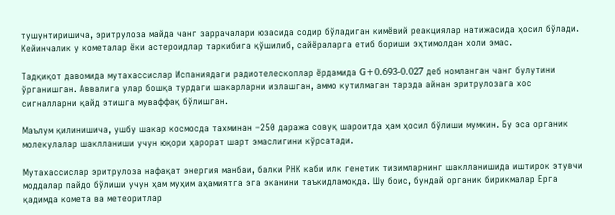тушунтиришича, эритрулоза майда чанг заррачалари юзасида содир бўладиган кимёвий реакциялар натижасида ҳосил бўлади. Кейинчалик у кометалар ёки астероидлар таркибига қўшилиб, сайёраларга етиб бориши эҳтимолдан холи эмас.

Тадқиқот давомида мутахассислар Испаниядаги радиотелескоплар ёрдамида G+0.693-0.027 деб номланган чанг булутини ўрганишган. Аввалига улар бошқа турдаги шакарларни излашган, аммо кутилмаган тарзда айнан эритрулозага хос сигналларни қайд этишга муваффақ бўлишган.

Маълум қилинишича, ушбу шакар космосда тахминан –250 даража совуқ шароитда ҳам ҳосил бўлиши мумкин. Бу эса органик молекулалар шаклланиши учун юқори ҳарорат шарт эмаслигини кўрсатади.

Мутахассислар эритрулоза нафақат энергия манбаи, балки РНК каби илк генетик тизимларнинг шаклланишида иштирок этувчи моддалар пайдо бўлиши учун ҳам муҳим аҳамиятга эга эканини таъкидламоқда. Шу боис, бундай органик бирикмалар Ерга қадимда комета ва метеоритлар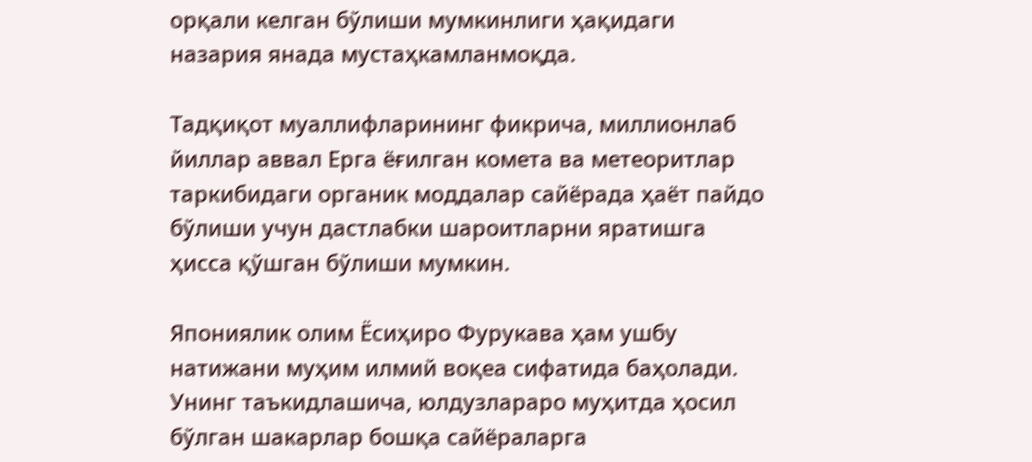орқали келган бўлиши мумкинлиги ҳақидаги назария янада мустаҳкамланмоқда.

Тадқиқот муаллифларининг фикрича, миллионлаб йиллар аввал Ерга ёғилган комета ва метеоритлар таркибидаги органик моддалар сайёрада ҳаёт пайдо бўлиши учун дастлабки шароитларни яратишга ҳисса қўшган бўлиши мумкин.

Япониялик олим Ёсиҳиро Фурукава ҳам ушбу натижани муҳим илмий воқеа сифатида баҳолади. Унинг таъкидлашича, юлдузлараро муҳитда ҳосил бўлган шакарлар бошқа сайёраларга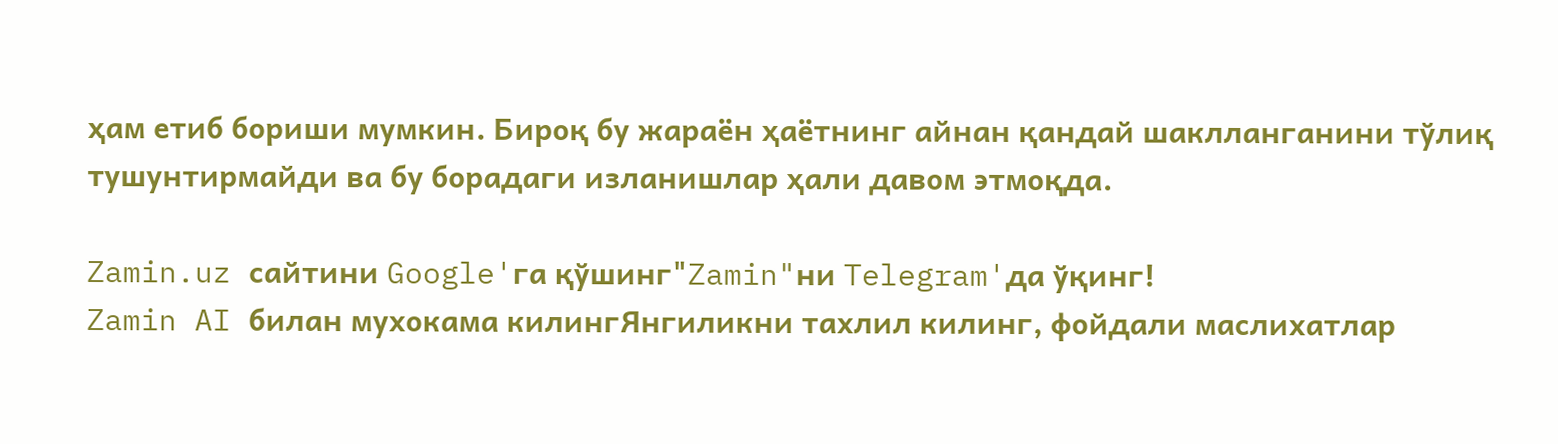ҳам етиб бориши мумкин. Бироқ бу жараён ҳаётнинг айнан қандай шаклланганини тўлиқ тушунтирмайди ва бу борадаги изланишлар ҳали давом этмоқда.

Zamin.uz сайтини Google'га қўшинг"Zamin"ни Telegram'да ўқинг!
Zamin AI билан мухокама килингЯнгиликни тахлил килинг, фойдали маслихатлар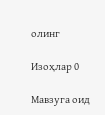олинг

Изоҳлар 0

Мавзуга оид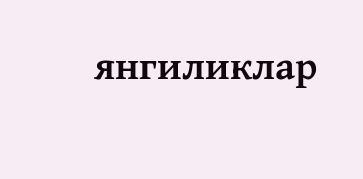янгиликлар